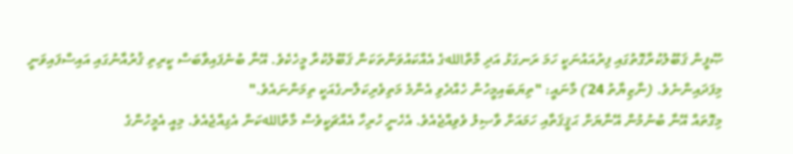ޞޫފީން ޤަބޫލުކުރާގޮތުގައި ފިރުއައުނަކީ ހަމަ ރަނގަޅު އަދި މާތްاللهގެ އެއްކައުވަންތަކަން ޤަބޫލުކުރާ މީހެކެވެ. އޭނާ ބުނެފައިވާބަސް ކީރިތި ޤުރުއާނުގައި އައިސްފައިވަނީ މިފަދައިންނެވެ. (ނާޒިޔާތު 24) މާނައީ: "ތިޔަބައިމީހުން ހެއްދެވި އެންމެ މަތިވެރިކަލާނގެއަކީ ތިމަންނައެވެ."
މިގޮތައް އޭނާ ބުނުމުން އޭނާޔަށް ޙަޤީޤަތާއި ހަމައަށް ވާޞިލު ވެވިއްޖެއެވެ. އެހެނީ ހުރިހާ އެއްޗަކީވެސް މާތްاللهކަން އެގިއްޖެއެވެ. މިއީ އެމީހުންގެ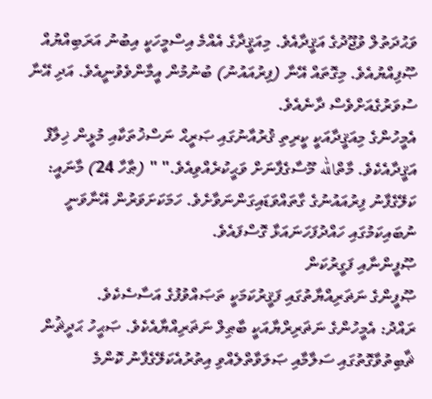ވަޙުދަތުލް ވުޖޫދުގެ އަޤީދާއެވެ. މިއަޤީދާގެ އެއްމެ އިސްމީހަކީ އިބުނު އަރަބިއްޔުއް ޞޫފިއްޔުއެވެ. މިގޮތައް އޭނާ (ފިރުއައުނު) ބުނުމުން އީމާންވެވުނީއެވެ. އަދި އޭނާ ސުވަރުގެއަށްވެސް ދާނެއެވެ.
އެމީހުންގެ މިއަޤީދާއަކީ ކީރިތި ޤުރުއާނުގައި ޞަރީޙް ނަސްޚުތަކާއި މުޅީން ޚިލާފް އަޤީދާއެކެވެ. މާތްالله މޫސާގެފާނަށް ވަޙީކުރެއްވިއެވެ." " (ޠާހާ 24) މާނައީ: ކަލޭގެފާނު ފިރުއައުނުގެ ގާތައްވަޑައިގަންނަވާށެވެ. ހަމަކަށަވަރުން އޭނާވަނީ ނުބައިކަމުގައި ހައްދުފަހަނައަޅާ ގޮސްފައެވެ.
ޞޫފީންނާއި ފަގީރުކަން
ޞޫފީންގެ ނަޡަރިއްޔާތުގައި ފަޤީރުކަމަކީ ތަޞައްވުފުގެ އަސާސެކެވެ.
ރައްދު: އެމީހުންގެ ނަޡަރިރްޔާއަކީ ބާޠިލް ނަޡަރިއްޔާއެކެވެ. ޞަޙީހު ޙަދީޘުން ޘާބިތުވާގޮތުގައި ސަލާމާއި ޞަލަވާތްލެއްވި އިތުރުއެކަލޭގެފާނު ކޮންމެ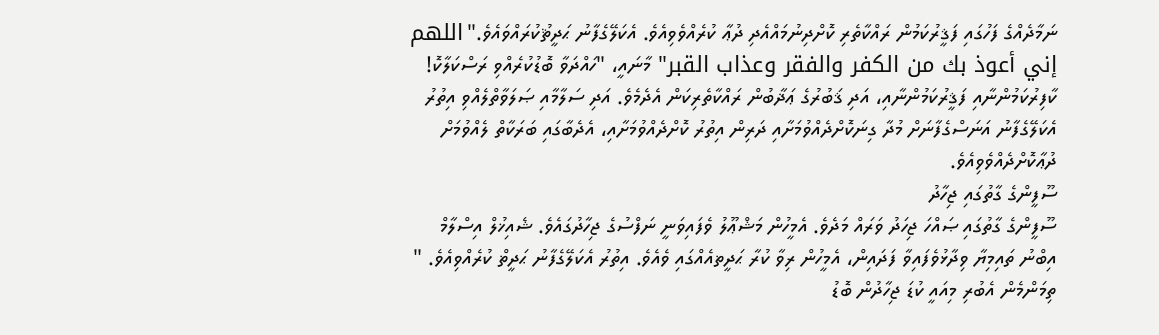ނަމާދެއްގެ ފަހުގައި ފަޤީރުކަމުން ރައްކާތެރި ކޮށްދިނުމައްއެދި ދުޢާ ކުރެއްވެވިއެވެ. އެކަލޭގެފާނު ޙަދީޘުކުރައްވައެވެ."اللهم إني أعوذ بك من الكفر والفقر وعذاب القبر" މާނައީ، "ހައްދަވާ ބޮޑުކުރެއްވި ރަސްކަލާކޮ! ކާފިރުކަމުންނާއި ފަޤީރުކަމުންނާއި، އަދި ޤަބުރުގެ ޢަޛާބުން ރައްކާތެރިކަން އެދެމެވެ. އަދި ސަލާމާއި ޞަލަވާތްލެއްވި އިތުރު އެކަލޭގެފާނު އަނަސްގެފާނަށް މުދާ ގިނަކޮށްދެއްވުމަށާއި ދަރިން އިތުރު ކޮށްދެއްވުމަށާއި، އެދެބާގައި ބަރަކާތް ލެއްވުމަށް ދުޢާކޮށްދެއްވެވިއެވެ.
ސޫފީންގެ ގާތުގައި ޖިހާދު
ސޫފީންގެ ގާތުގައި ޞައްހަ ޖިހަދު ވަރައް މަދެވެ. އެމީހުން މަޝްޢޫލު ވެފައިވަނީ ނަފްސުގެ ޖިހާދުގައެވެ. ޝެއިޚުލް އިސްލާމް އިބްނު ތައިމިޔާ ވިދާޅުވެފައިވާ ފަދައިން، އެމީހުން ރިވާ ކުރާ ޙަދީޡއެއްގައި ވެއެވެ. އިތުރު އެކަލޭގެފާނު ޙަދީޡް ކުރެއްވިއެވެ. " ތިމަންމެން އެބުރި މިއައީ ކުޑަ ޖިހާދުން ބޮޑު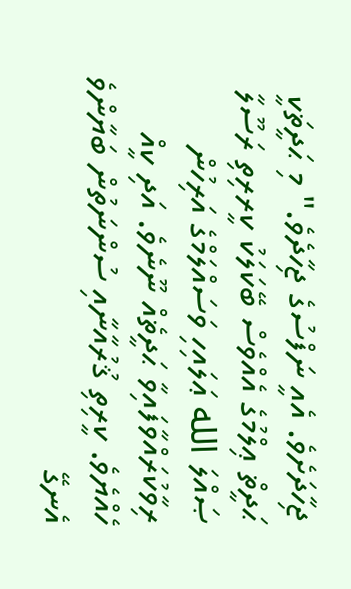ޖިހާދަށެވެ. އެއީ ނަފްސުގެ ޖިހާދެވެ." މި ޙަދީޡަކީ ޙަދީޡް ޢިލްމުގެ އެއްވެސް ބޭކަލަކު ކީރރިތި ރަސޫލާ ޞައްލަ الله ޢަލައިހި ވަސައްލަމްގެ އަރިހުން ރިވާކުރައްވާފައިވާ ޙަދީޡެއް ނޫނެވެ. އަދި ކީއް ހެއްޔެވެ. ކީރިތި ޤުރުއާނާއި ސުންނަތުން ބަޔާންވެ އެނގޭ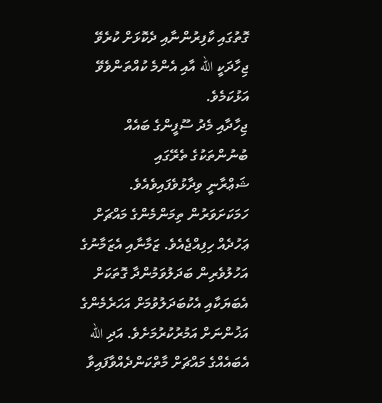ގޮތުގައި ކާފިރުންނާއި ދެކޮޅަށް ކުރެވޭ ޖިހާދަކީ الله އާއި އެންމެ ކުއްތަންވެވޭ އަޅުކަމެވެ.
ޖިހާދާއި މެދު ސޫފީންގެ ބައެއް ބުނުންތަކުގެ ތެރޭގައި
ޝަޢްރާނީ ވިދާޅުވެފައިވެއެވެ. ހަމަކަށަވަރުން ތިމަންމެންގެ މައްޗަށް ޢަހުދެއް ހިފިއްޖެއެވެ. ޒަމާނާއި އެޒަމާނުގެ އަހުލުވެރިން ބަދަލުވަމުންދާ ގޮތަކަށް އެބަޔަކާއި އެކުބަދަލުވުމަށް އަހަރެމެންގެ އަޚުންނަށް އަމުރުކުރުމަށެވެ. އަދި الله އެބައެއްގެ މައްޗަށް މާތްކަންދެއްވާފައިވާ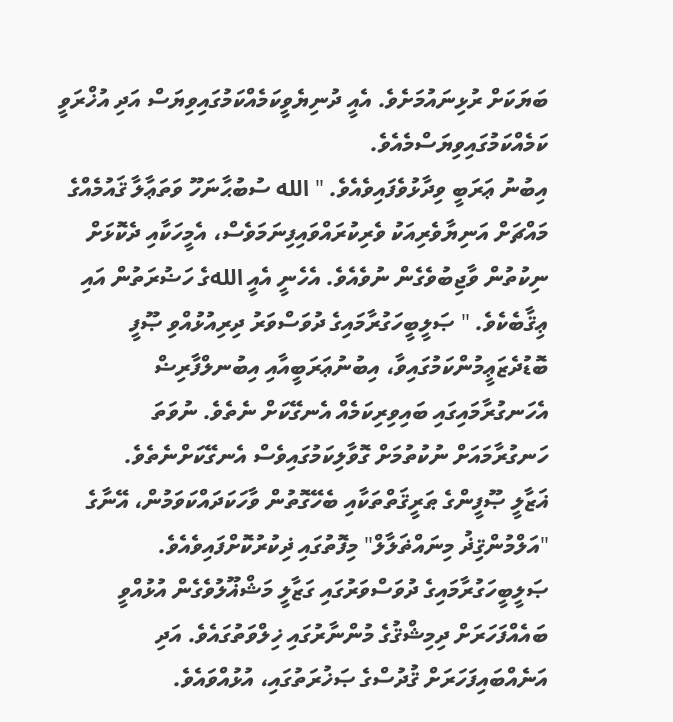ބަޔަކަށް ރުޅިނައުމަށެވެ. އެއީ ދުނިޔެވީކަމެއްކަމުގައިވިޔަސް އަދި އުޚްރަވީ ކަމެއްކަމުގައިވިޔަސްމެއެވެ.
އިބުނު ޢަރަބީ ވިދާޅުވެފައިވެއެވެ. " الله ސުބުޙާނަހޫ ވަތަޢާލާ ޤައުމެއްގެ މައްޗަށް އަނިޔާވެރިއަކު ވެރިކުރައްވައިފިނަމަވެސް، އެމީހަކާއި ދެކޮޅަށް ނިކުތުން ވާޖިބުވެގެން ނުވެއެވެ. އެހެނީ އެއީ اللهގެ ހަޟުރަތުން އައި ޢިޤާބެކެވެ. " ޞަލީބީހަގުރާމައިގެ ދުވަސްވަރު ދިރިއުޅުއްވި ޞޫފީ ބޮޑުދެޒަޢީމުންކަމުގައިވާ، އިބުނުޢަރަބީއާއި އިބުނލްފާރިޟް އެހަނގުރާމައިގައި ބައިވިރިކަމެއް އެނގޭކަށް ނެތެވެ. ނުވަތަ ހަނގުރާމައަށް ނުކުތުމަށް ގޮވާލިކަމުގައިވެސް އެނގޭކަށްނެތެވެ.
ޣަޒާލީ ޞޫފީންގެ ޠަރީޤަތްތަކާއި ބެހޭގޮތުން ވާހަކަދައްކަވަމުން، އޭނާގެ "އަލްމުންޤިޛު މިނައްޡަލާލް" މިފޮތުގައި ޛިކުރުކޮށްފައިވެއެވެ. ޞަލީބީހަގުރާމައިގެ ދުވަސްވަރުގައި ގަޒާލީ މަޝްޣޫލުވެގެން އުޅުއްވީ ބައެއްފަހަރަށް ދިމިޝްޤުގެ މުންނާރުގައި ޚިލްވަތުގައެވެ. އަދި އަނެއްބައިފަހަރަށް ޤުދުސްގެ ޞަޚުރަތުގައި، އުޅުއްވައެވެ.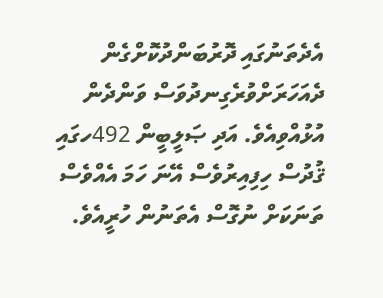އެދެތަނުގައި ދޮރުބަންދުކޮށްގެން ދެއަހަރަށްވުރެގިނދުވަސް ވަންދެން އުޅުއްވިއެވެ. އަދި ޞަލީބީން 492ހގައި ޤުދުސް ހިފިއިރުވެސް އޭނަ ހަމަ އެއްވެސް ތަނަކަށް ނުގޮސް އެތަނުން ހުރީއެވެ.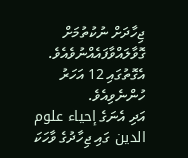ޖިހާދަށް ނުކުތުމަށް ގޮވާލައްވާފައެއްނުވެއެވެ. އެގޮތުގައި 12 އަހަރު ހުންނެވިއެވެ.
އަދި އެނަގެ إحياء علوم الدين ގައި ޖިހާދުގެ ވާހަކަ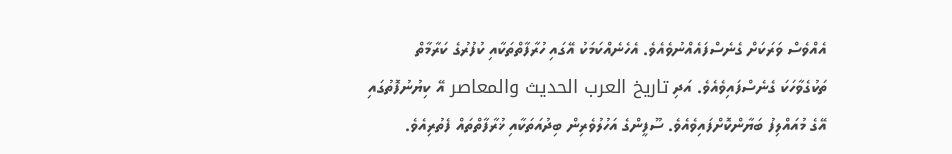އެއްވެސް ވަރަކަށް ގެނެސްފައެއްނުވެއެވެ. އެހެނެއްކަމަކު އޭގައި ހުރާފާތްތަކާއި ކުފުރުގެ ކަރާމާތް ތަކުގެވާހަކަ ގެނެސްފައިވެއެވެ. އަދި تاريخ العرب الحديث والمعاصر އޭ ކިޔުނުފޮތުގައި އޭގެ މުއައްލިފު ބަޔާންކޮށްފައިވެއެވެ. ސޫފީންގެ އަހުލުވެރިން ބިދުއަތަކާއި ޚުރާފާތްތައް ފެތުރިއެވެ.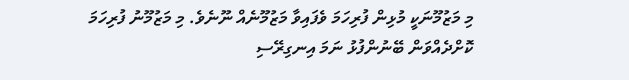މި މަޒުމޫނަކީ މުޅިން ފުރިހަމަ ވެފައިވާ މަޒުމޫނެއް ނޫނެވެ. މި މަޒުމޫނު ފުރިހަމަ ކޮށްދެއްވަން ބޭނުންފުޅު ނަމަ އިނގިރޭސި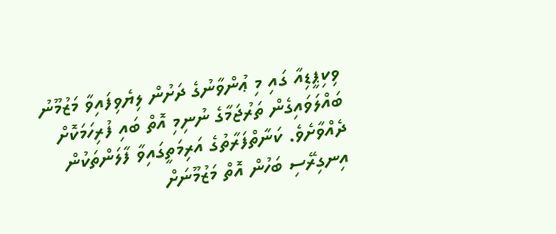ވިކިޕީޑިއާ ގައި މި ޢުންވާނުގެ ދަށުން ލިޔެވިފައިވާ މަޒުމޫނު ބައްލަވައިގެން ތަރުޖަމާގެ ނުނިމި އޮތް ބައި ފުރިހަމަކޮށް ދެއްވާށެވެ. ކަނާތްފަރާތުގެ އަރިމަތީގައިވާ ފާލަންތަކުން އިނގިރޭސި ބަހުން އޮތް މަޒުމޫނަށް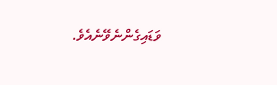ވަޑައިގެންނެވޭނެއެވެ.